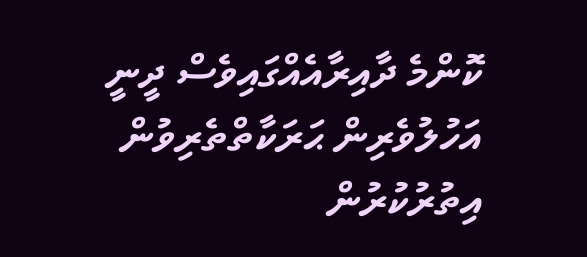ކޮންމެ ދާއިރާއެއްގައިވެސް ދީނީ އަހުލުވެރިން ޙަރަކާތްތެރިވުން އިތުރުކުރުން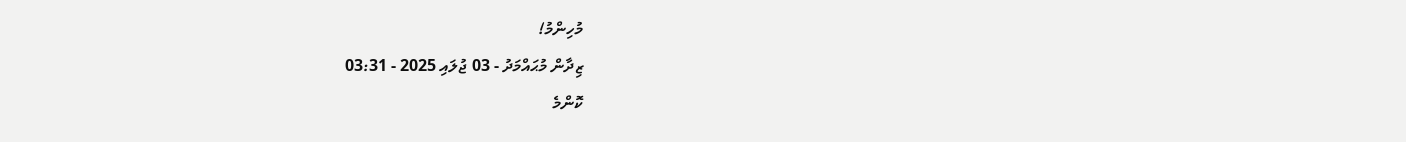މުހިންމު!
ޒިދާން މުޙައްމަދު - 03 ޖުލައި 2025 - 03:31
ކޮންމެ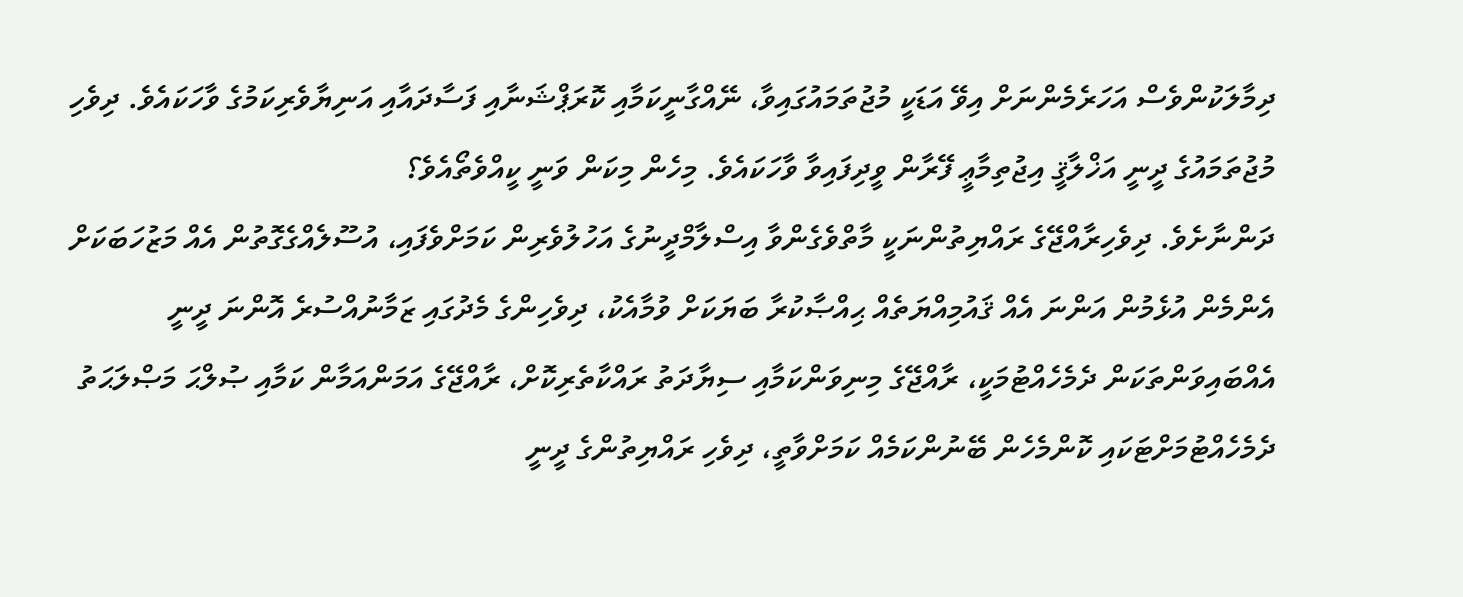ދިމާލަކުންވެސް އަހަރެމެންނަށް އިވޭ އަޑަކީ މުޖުތަމައުގައިވާ، ނޭއްގާނީކަމާއި ކޮރަޕްޝަނާއި ފަސާދައާއި އަނިޔާވެރިކަމުގެ ވާހަކައެވެ. ދިވެހި މުޖުތަމައުގެ ދީނީ އަޚްލާޤީ އިޖުތިމާޢީ ފޭރާން ވީދިފައިވާ ވާހަކައެވެ. މިހެން މިކަން ވަނީ ކީއްވެތޯއެވެ؟
ދަންނާށެވެ. ދިވެހިރާއްޖޭގެ ރައްޔިތުންނަކީ މާތްވެގެންވާ އިސްލާމްދީނުގެ އަހުލުވެރިން ކަމަށްވެފައި، އުސޫލެއްގެގޮތުން އެއް މަޒުހަބަކަށް އެންމެން އުޅެމުން އަންނަ އެއް ޤައުމިއްޔަތެއް ޙިއްޞާކުރާ ބަޔަކަށް ވުމާއެކު، ދިވެހިންގެ މެދުގައި ޒަމާނުއްސުރެ އޮންނަ ދީނީ އެއްބައިވަންތަކަން ދެމެހެއްޓުމަކީ، ރާއްޖޭގެ މިނިވަންކަމާއި ސިޔާދަތު ރައްކާތެރިކޮށް، ރާއްޖޭގެ އަމަންއަމާން ކަމާއި ޞުލްޙަ މަޞްލަޙަތު ދެމެހެއްޓުމަށްޓަކައި ކޮންމެހެން ބޭނުންކަމެއް ކަމަށްވާތީ، ދިވެހި ރައްޔިތުންގެ ދީނީ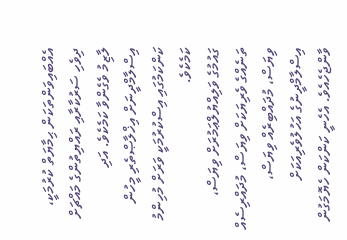އެއްބައިވަންތަކަން ޙިމާޔަތް ކުރުމަކީ، ދިވެހި ސަރުކާރާއި ރައްޔިތުންގެ މައްޗަށް ލާޒިމު ވެގެންވާ ކަމެކެވެ. އަދި އިސްލާމްދީނަށް އިޚްލާޞްތެރި މީހުން ކަންކަމުގައި އިސްކުރުމަކީ ވަރަށް މުހިންމު ކަމެކެވެ.
ގައުމުގެ ވަލިއްޔުލްޢަމުރަށް ވިޔަސް، ތަނެއްގެ ވެރިޔަކަށް ވިޔަސް، މުދައްރިސެއް ވިޔަސް، މުދައްބިރެއް ވިޔަސް، އިސްލާމްދީނުގެ އަހުލުވެރިއަކަށް ވާންޖެހެއެވެ. އެހެނީ ކަންކަން ހެޔޮމަގުން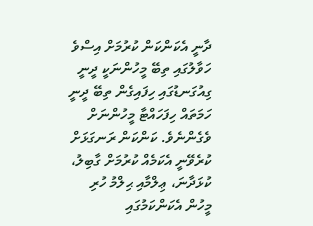ދާނީ އެކަންކަން ކުރުމަށް އިސްވެ ހަވާލުގައި ތިބޭ މީހުންނަކީ ދީނީ ގިއުގަނޑުގައި ހިފައިގެން ތިބޭ ދީނީ ހަމަތައް ހިފަހައްޓާ މީހުންނަށް ވެގެންނެވެ. ކަންކަން ރަނގަޅަށް ކުރެވޭނީ އެކަމެއް ކުރުމަށް ގާބިލު، ކުޅަދާނަ، ޢިލްމާއި ޙިލްމު ހުރި މީހުން އެކަންކަމުގައި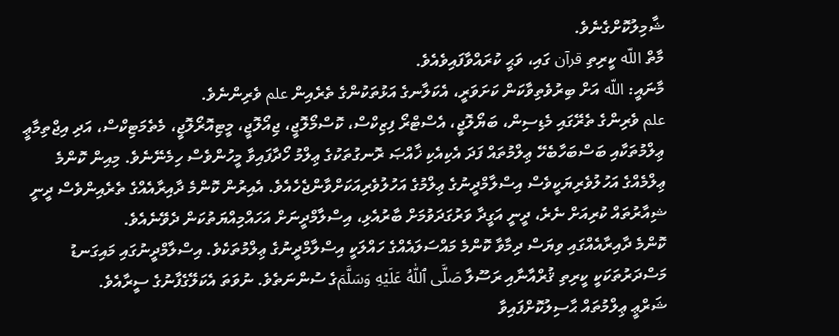ޝާމިލުކޮށްގެނެވެ.
މާތް اللّه ކީރިތި قرآن ގައި، ވަޙީ ކުރައްވާފައިވެއެވެ.
މާނައީ: اللّه އަށް ބިރުވެތިވާކަން ކަށަވަރީ، އެކަލާނގެ އަޅުތަކުންގެ ތެރެއިން علم ވެރިންނެވެ.
علم ވެރިންގެ ތެރޭގައި މެޑިސިން، ބަޔޯލޮޖީ، އެސްޓްރޯ ފިޒިކްސް، ކޮސްމޯލޮޖީ، ޖިއޯލޮޖީ، މީޓިއޮރޯލޮޖީ، މެތެމަޓިކްސް، އަދި އިޖްތިމާޢީ ޢިލްމުތަކާއި ބަސްބަހާބެހޭ ޢިލްމުތައް ފަދަ އެކިއެކި ޚާއްޞަ ރޮނގުތަކުގެ ޢިލްމު ހޯދާފައިވާ މީހުންވެސް ހިމެނޭނެވެ. މިއިން ކޮންމެ ޢިލްމެއްގެ އަހުލުވެރިޔަކީވެސް އިސްލާމްދީނުގެ ޢިލްމުގެ އަހުލުވެރިއަކަށްވާންޖެހެއެވެ. އެއިރުން ކޮންމެ ދާއިރާއެއްގެ ތެރެއިންވެސް ދީނީ ޝިއާރުތައް ކުރިއަށް ނެރެ، ދީނީ އަގީދާ ވަރުގަދަވުމަށް ބާރުއެޅި، އިސްލާމްދީނަށް އަހައްމިއްޔަތުކަން ދެވޭނެއެވެ.
ކޮންމެ ދާއިރާއެއްގައި ވިޔަސް ދިމާވާ ކޮންމެ މައްސަލައެއްގެ ހައްލަކީ އިސްލާމްދީނުގެ ޢިލްމުތަކެވެ. އިސްލާމްދީނުގައި މައިގަނޑު މަސްދަރުތަކަކީ ކީރިތި ޤުރްއާނާއި ރަސޫލާ صَلَّى ٱللّٰهُ عَلَيْهِ وَسَلَّمَގެ ސުންނަތެވެ. ނުވަތަ އެކަލޭގެފާނުގެ ސީރާއެވެ.
ޝަރްޢީ ޢިލްމުތައް ޙާސިލުކޮށްފައިވާ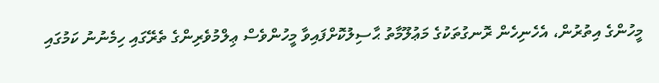މީހުންގެ އިތުރުން، އެހެނިހެން ރޮނގުތަކުގެ މަޢުލޫމާތު ޙާސިލުކޮށްފައިވާ މީހުންވެސް ޢިލްމުވެރިންގެ ތެރޭގައި ހިމެނުނު ކަމުގައި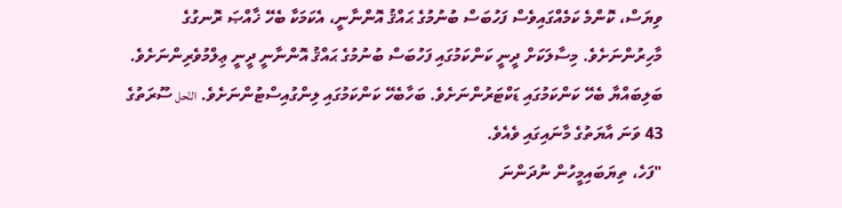ވިޔަސް، ކޮންމެ ކަމެއްގައިވެސް ފަހުބަސް ބުނުމުގެ ޙައްޤު އޮންނާނީ، އެކަމަކާ ބެހޭ ޚާއްޞަ ރޮނގުގެ މާހިރުންނަށެވެ. މިސާލަކަށް ދީނީ ކަންކަމުގައި ފަހުބަސް ބުނުމުގެ ޙައްޤު އޮންނާނީ ދީނީ ޢިލްމުވެރިންނަށެވެ. ބަލިބައްޔާ ބެހޭ ކަންކަމުގައި ޑަކްޓަރުންނަށެވެ. ބަހާބެހޭ ކަންކަމުގައި ލިންގުއިސްޓުންނަށެވެ. النّحل ސޫރަތުގެ 43 ވަނަ އާޔަތުގެ މާނައިގައި ވެއެވެ.
"ފަހެ، ތިޔަބައިމީހުން ނުދަންނަ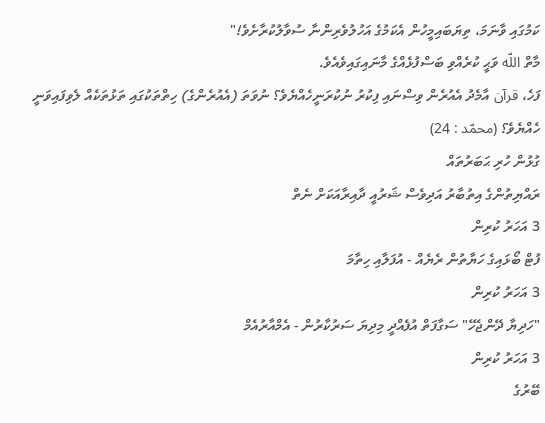ކަމުގައި ވާނަމަ، ތިޔަބައިމީހުން އެކަމުގެ އަހުލުވެރިންނާ ސުވާލުކުރާށެވެ!"
މާތް اللّه ވަޙީ ކުރެއްވި ބަސްފުޅެއްގެ މާނައިގައިވެއެވެ.
ފަހެ، قرآن އާމެދު އެއުރެން ވިސްނައި ފިކުރު ނުކުރަނީހެއްޔެވެ؟ ނުވަތަ (އެއުރެންގެ) ހިތްތަކުގައި ތަޅުތަކެއް ލެވިފައިވަނީ ހެއްޔެވެ؟ (محمّد : 24)
ގުޅުން ހުރި ޙަބަރުތައް
ރައްޔިތުންގެ އިތުބާރު އަދިވެސް ޝަރުއީ ދާއިރާއަކަށް ނެތް
3 އަހަރު ކުރިން
ފުޓް ބޯޅައިގެ ހަޔާތުން ރެޔެއް - އުފަލާއި ހިތާމަ
3 އަހަރު ކުރިން
"ހަދިޔާ ދޭންޖެހޭ" ސަގާފަތް އުފެއްދީ މިދިޔަ ސަރުކާރުން - އެމްއާރުއެމް
3 އަހަރު ކުރިން
ބޭރުގެ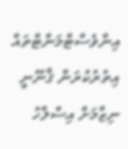އިންވެސްޓްމަންޓްތައް އިތުރުކުރަން ޤާނޫނީ ނިޒާމަށް އިސްލާހު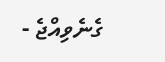ގެނެވިއްޖެ -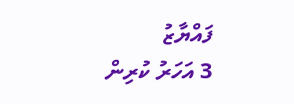ފައްޔާޒު
3 އަހަރު ކުރިން